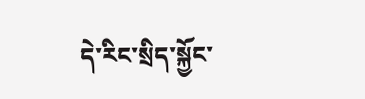དེ་རིང་སྲིད་སྐྱོང་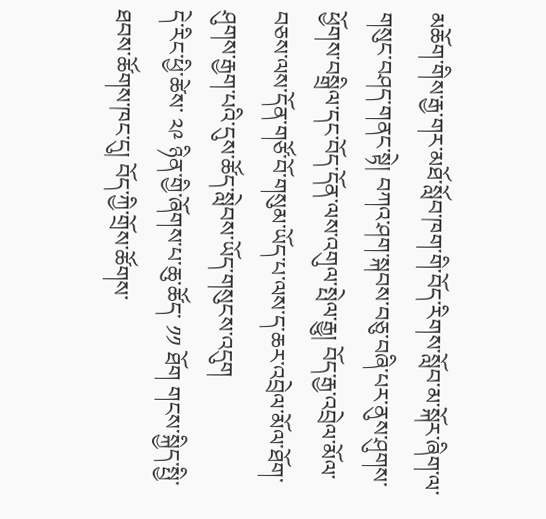མཆོག་གིས་རྒྱ་གར་མཐོ་སློབ་ཁག་གི་བོད་རིགས་སློབ་མ་སྐོར་ཞིག་ལ་གསུང་བཤད་གནང་སྟེ། བཀའ་ཤག་སྐབས་བཅུ་བཞི་པར་ནུས་ཤུགས་ཕྱོགས་བསྒྲིལ་དང་བོད་དོན་ལས་འགུལ་སྤེལ་རྒྱུ། བོད་རྒྱ་འབྲེལ་མོལ་བཅས་ལས་དོན་གཙོ་བོ་གསུམ་ཡོད་པ་ལས་ད་ཆར་འབྲེལ་མོལ་ཐོག་ཤུགས་རྒྱག་པའི་དུས་ཚོད་སླེབས་ཡོད་གསུངས་འདུག
དེ་རིང་ཕྱི་ཚེས་ ༢༩ ཉིན་གྱི་ཞོགས་པ་ཆུ་ཚོད་ ༡༡ ཐོག གངས་སྐྱིད་སྤྱི་ཐབས་ཚོགས་ཁང་དུ། བོད་ཀྱི་གྲོས་ཚོགས་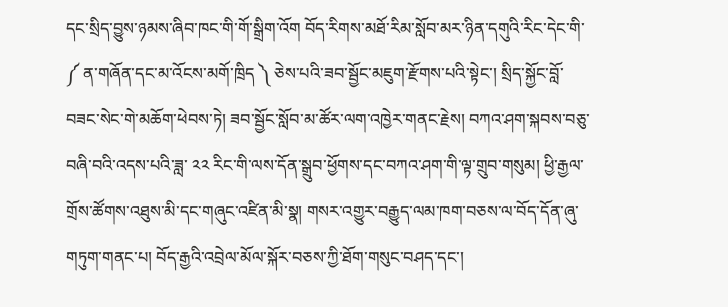དང་སྲིད་བྱུས་ཉམས་ཞིབ་ཁང་གི་གོ་སྒྲིག་འོག བོད་རིགས་མཐོ་རིམ་སློབ་མར་ཉིན་དགུའི་རིང་དེང་གི་ ༼ ན་གཞོན་དང་མ་འོངས་མགོ་ཁྲིད ༽ ཅེས་པའི་ཟབ་སྦྱོང་མཇུག་རྫོགས་པའི་སྟེང་། སྲིད་སྐྱོང་བློ་བཟང་སེང་གེ་མཆོག་ཕེབས་ཏེ། ཟབ་སྦྱོང་སློབ་མ་ཚོར་ལག་འཁྱེར་གནང་རྗེས། བཀའ་ཤག་སྐབས་བཅུ་བཞི་བའི་འདས་པའི་ཟླ་ ༢༢ རིང་གི་ལས་དོན་སྒྲུབ་ཕྱོགས་དང་བཀའ་ཤག་གི་ལྟ་གྲུབ་གསུམ། ཕྱི་རྒྱལ་གྲོས་ཚོགས་འཐུས་མི་དང་གཞུང་འཛིན་མི་སྣ། གསར་འགྱུར་བརྒྱུད་ལམ་ཁག་བཅས་ལ་བོད་དོན་ཞུ་གཏུག་གནང་པ། བོད་རྒྱའི་འབྲེལ་མོལ་སྐོར་བཅས་ཀྱི་ཐོག་གསུང་བཤད་དང་།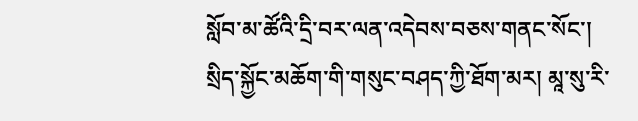སློབ་མ་ཚོའི་དྲི་བར་ལན་འདེབས་བཅས་གནང་སོང་།
སྲིད་སྐྱོང་མཆོག་གི་གསུང་བཤད་ཀྱི་ཐོག་མར། མཱ་སུ་རི་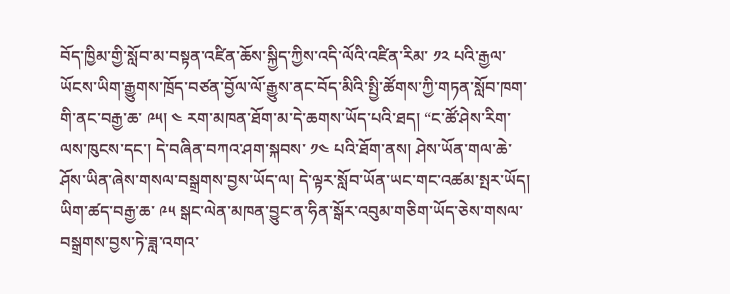བོད་ཁྱིམ་གྱི་སློབ་མ་བསྟན་འཛིན་ཆོས་སྐྱིད་ཀྱིས་འདི་ལོའི་འཛིན་རིམ་ ༡༢ པའི་རྒྱལ་ཡོངས་ཡིག་རྒྱུགས་ཁྲོད་བཙན་བྱོལ་ལོ་རྒྱུས་ནང་བོད་མིའི་སྤྱི་ཚོགས་ཀྱི་གཏན་སློབ་ཁག་གི་ནང་བརྒྱ་ཆ་ ༩༥། ༤ རག་མཁན་ཐོག་མ་དེ་ཆགས་ཡོད་པའི་ཐད། “ང་ཚོ་ཤེས་རིག་ལས་ཁུངས་དང་། དེ་བཞིན་བཀའ་ཤག་སྐབས་ ༡༤ པའི་ཐོག་ནས། ཤེས་ཡོན་གལ་ཆེ་ཤོས་ཡིན་ཞེས་གསལ་བསྒྲགས་བྱས་ཡོད་ལ། དེ་ལྟར་སློབ་ཡོན་ཡང་གང་འཚམ་སྤར་ཡོད། ཡིག་ཚད་བརྒྱ་ཆ་ ༩༥ སྒང་ལེན་མཁན་བྱུང་ན་ཧིན་སྒོར་འབུམ་གཅིག་ཡོད་ཅེས་གསལ་བསྒྲགས་བྱས་ཏེ་ཟླ་འགའ་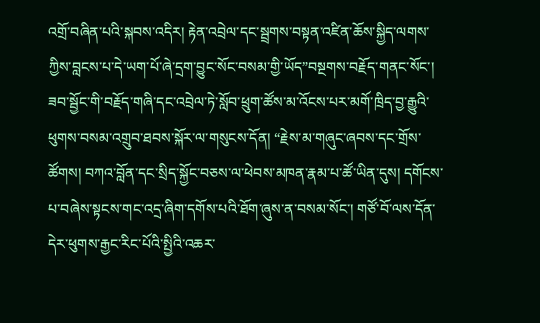འགྲོ་བཞིན་པའི་སྐབས་འདིར། རྟེན་འབྲེལ་དང་སྦྲགས་བསྟན་འཛིན་ཆོས་སྐྱིད་ལགས་ཀྱིས་བླངས་པ་དེ་ཡག་པོ་ཞེ་དྲག་བྱུང་སོང་བསམ་གྱི་ཡོད”བསྔགས་བརྗོད་གནང་སོང་།
ཟབ་སྦྱོང་གི་བརྗོད་གཞི་དང་འབྲེལ་ཏེ་སློབ་ཕྲུག་ཚོས་མ་འོངས་པར་མགོ་ཁྲིད་བྱ་རྒྱུའི་ཕུགས་བསམ་འགྲུབ་ཐབས་སྐོར་ལ་གསུངས་དོན། “རྗེས་མ་གཞུང་ཞབས་དང་གྲོས་ཚོགས། བཀའ་བློན་དང་སྲིད་སྐྱོང་བཅས་ལ་ཕེབས་མཁན་རྣམ་པ་ཚོ་ཡིན་དུས། དགོངས་པ་བཞེས་སྟངས་གང་འདྲ་ཞིག་དགོས་པའི་ཐོག་ཞུས་ན་བསམ་སོང་། གཙོ་བོ་ལས་དོན་དེར་ཕུགས་རྒྱང་རིང་པོའི་སྤྱིའི་འཆར་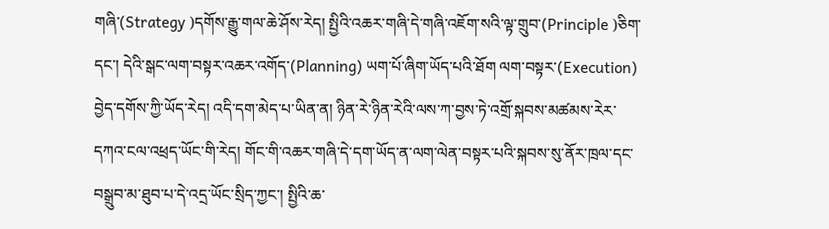གཞི་(Strategy )དགོས་རྒྱུ་གལ་ཆེ་ཤོས་རེད། སྤྱིའི་འཆར་གཞི་དེ་གཞི་འཇོག་སའི་ལྟ་གྲུབ་(Principle )ཅིག་དང་། དེའི་སྒང་ལག་བསྟར་འཆར་འགོད་(Planning) ཡག་པོ་ཞིག་ཡོད་པའི་ཐོག ལག་བསྟར་(Execution) བྱེད་དགོས་ཀྱི་ཡོད་རེད། འདི་དག་མེད་པ་ཡིན་ན། ཉིན་རེ་ཉིན་རེའི་ལས་ཀ་བྱས་ཏེ་འགྲོ་སྐབས་མཚམས་རེར་དཀའ་ངལ་འཕྲད་ཡོང་གི་རེད། གོང་གི་འཆར་གཞི་དེ་དག་ཡོད་ན་ལག་ལེན་བསྟར་པའི་སྐབས་སུ་ནོར་ཁྲལ་དང་བསྒྲུབ་མ་ཐུབ་པ་དེ་འདྲ་ཡོང་སྲིད་ཀྱང་། སྤྱིའི་ཆ་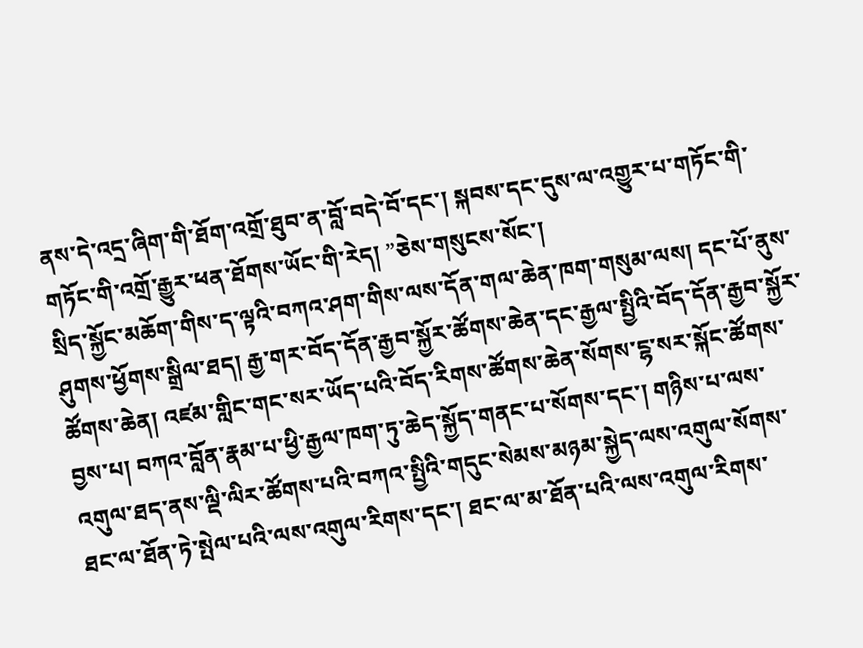ནས་དེ་འདྲ་ཞིག་གི་ཐོག་འགྲོ་ཐུབ་ན་བློ་བདེ་བོ་དང་། སྐབས་དང་དུས་ལ་འགྱུར་པ་གཏོང་གི་གཏོང་གི་འགྲོ་རྒྱུར་ཕན་ཐོགས་ཡོང་གི་རེད། ”ཅེས་གསུངས་སོང་།
སྲིད་སྐྱོང་མཆོག་གིས་ད་ལྟའི་བཀའ་ཤག་གིས་ལས་དོན་གལ་ཆེན་ཁག་གསུམ་ལས། དང་པོ་ནུས་ཤུགས་ཕྱོགས་སྒྲིལ་ཐད། རྒྱ་གར་བོད་དོན་རྒྱབ་སྐྱོར་ཚོགས་ཆེན་དང་རྒྱལ་སྤྱིའི་བོད་དོན་རྒྱབ་སྐྱོར་ཚོགས་ཆེན། འཛམ་གླིང་གང་སར་ཡོད་པའི་བོད་རིགས་ཚོགས་ཆེན་སོགས་ངྷ་སར་སྐོང་ཚོགས་བྱས་པ། བཀའ་བློན་རྣམ་པ་ཕྱི་རྒྱལ་ཁག་ཏུ་ཆེད་སྐྱོད་གནང་པ་སོགས་དང་། གཉིས་པ་ལས་འགུལ་ཐད་ནས་ལྡི་ལིར་ཚོགས་པའི་བཀའ་སྤྱིའི་གདུང་སེམས་མཉམ་སྐྱེད་ལས་འགུལ་སོགས་ཐང་ལ་ཐོན་ཏེ་སྤེལ་པའི་ལས་འགུལ་རིགས་དང་། ཐང་ལ་མ་ཐོན་པའི་ལས་འགུལ་རིགས་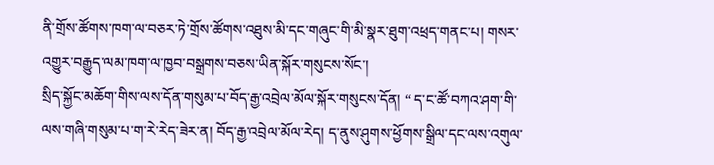ནི་གྲོས་ཚོགས་ཁག་ལ་བཅར་ཏེ་གྲོས་ཚོགས་འཐུས་མི་དང་གཞུང་གི་མི་སྣར་ཐུག་འཕྲད་གནང་པ། གསར་འགྱུར་བརྒྱུད་ལམ་ཁག་ལ་ཁྱབ་བསྒྲགས་བཅས་ཡིན་སྐོར་གསུངས་སོང་།
སྲིད་སྐྱོང་མཆོག་གིས་ལས་དོན་གསུམ་པ་བོད་རྒྱ་འབྲེལ་མོལ་སྐོར་གསུངས་དོན། “ ད་ང་ཚོ་བཀའ་ཤག་གི་ལས་གཞི་གསུམ་པ་ག་རེ་རེད་ཟེར་ན། བོད་རྒྱ་འབྲེལ་མོལ་རེད། ད་ནུས་ཤུགས་ཕྱོགས་སྒྲིལ་དང་ལས་འགུལ་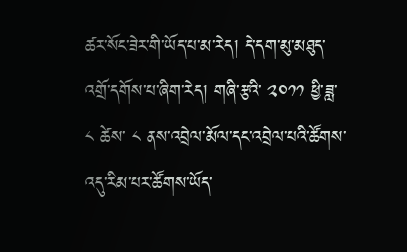ཚར་སོང་ཟེར་གི་ཡོད་པ་མ་རེད། དེ་དག་མུ་མཐུད་འགྲོ་དགོས་པ་ཞིག་རེད། གཞི་རྩའི་ ༢༠༡༡ ཕྱི་ཟླ་ ༨ ཚེས་ ༨ ནས་འབྲེལ་མོལ་དང་འབྲེལ་པའི་ཚོགས་འདུ་རིམ་པར་ཚོགས་ཡོད་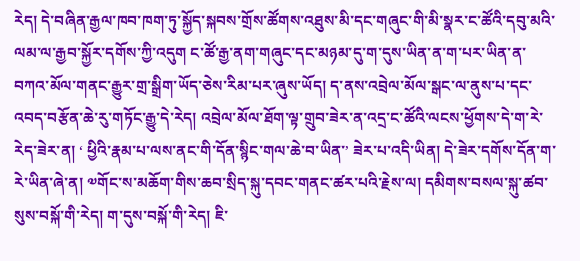རེད། དེ་བཞིན་རྒྱལ་ཁབ་ཁག་ཏུ་སྐྱོད་སྐབས་གྲོས་ཚོགས་འཐུས་མི་དང་གཞུང་གི་མི་སྣར་ང་ཚོའི་དབུ་མའི་ལམ་ལ་རྒྱབ་སྐྱོར་དགོས་ཀྱི་འདུག ང་ཚོ་རྒྱ་ནག་གཞུང་དང་མཉམ་དུ་ག་དུས་ཡིན་ན་ག་པར་ཡིན་ན་བཀའ་མོལ་གནང་རྒྱུར་གྲ་སྒྲིག་ཡོད་ཅེས་རིམ་པར་ཞུས་ཡོད། ད་ནས་འབྲེལ་མོལ་སྒང་ལ་ནུས་པ་དང་འབད་བརྩོན་ཆེ་རུ་གཏོང་རྒྱུ་དེ་རེད། འབྲེལ་མོལ་ཐོག་ལྟ་གྲུབ་ཟེར་ན་འདྲ་ང་ཚོའི་ལངས་ཕྱོགས་དེ་ག་རེ་རེད་ཟེར་ན། ‘ ཕྱིའི་རྣམ་པ་ལས་ནང་གི་དོན་སྙིང་གལ་ཆེ་བ་ཡིན་’ ཟེར་པ་འདི་ཡིན། དེ་ཟེར་དགོས་དོན་ག་རེ་ཡིན་ཞེ་ན། ༧གོང་ས་མཆོག་གིས་ཆབ་སྲིད་སྐུ་དབང་གནང་ཚར་པའི་རྗེས་ལ། དམིགས་བསལ་སྐུ་ཚབ་སུས་བསྐོ་གི་རེད། ག་དུས་བསྐོ་གི་རེད། ཇི་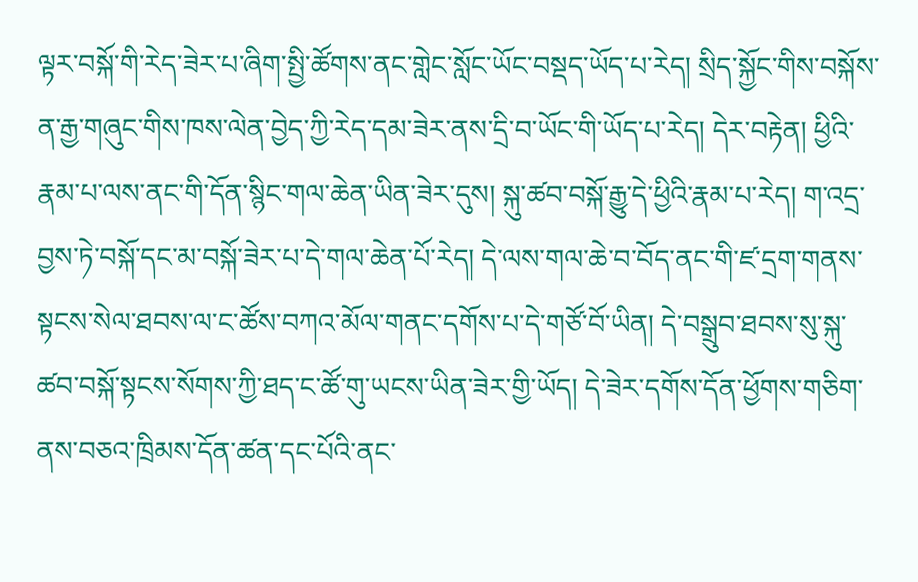ལྟར་བསྐོ་གི་རེད་ཟེར་པ་ཞིག་སྤྱི་ཚོགས་ནང་གླེང་སློང་ཡོང་བསྡད་ཡོད་པ་རེད། སྲིད་སྐྱོང་གིས་བསྐོས་ན་རྒྱ་གཞུང་གིས་ཁས་ལེན་བྱེད་ཀྱི་རེད་དམ་ཟེར་ནས་དྲི་བ་ཡོང་གི་ཡོད་པ་རེད། དེར་བརྟེན། ཕྱིའི་རྣམ་པ་ལས་ནང་གི་དོན་སྙིང་གལ་ཆེན་ཡིན་ཟེར་དུས། སྐུ་ཚབ་བསྐོ་རྒྱུ་དེ་ཕྱིའི་རྣམ་པ་རེད། ག་འདྲ་བྱས་ཏེ་བསྐོ་དང་མ་བསྐོ་ཟེར་པ་དེ་གལ་ཆེན་པོ་རེད། དེ་ལས་གལ་ཆེ་བ་བོད་ནང་གི་ཛ་དྲག་གནས་སྟངས་སེལ་ཐབས་ལ་ང་ཚོས་བཀའ་མོལ་གནང་དགོས་པ་དེ་གཙོ་བོ་ཡིན། དེ་བསྒྲུབ་ཐབས་སུ་སྐུ་ཚབ་བསྐོ་སྟངས་སོགས་ཀྱི་ཐད་ང་ཚོ་གུ་ཡངས་ཡིན་ཟེར་གྱི་ཡོད། དེ་ཟེར་དགོས་དོན་ཕྱོགས་གཅིག་ནས་བཅའ་ཁྲིམས་དོན་ཚན་དང་པོའི་ནང་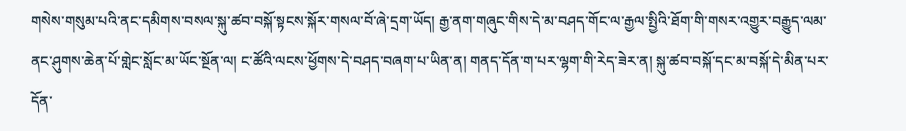གསེས་གསུམ་པའི་ནང་དམིགས་བསལ་སྐུ་ཚབ་བསྐོ་སྟངས་སྐོར་གསལ་བོ་ཞེ་དྲག་ཡོད། རྒྱ་ནག་གཞུང་གིས་དེ་མ་བཤད་གོང་ལ་རྒྱལ་སྤྱིའི་ཐོག་གི་གསར་འགྱུར་བརྒྱུད་ལམ་ནང་ཤུགས་ཆེན་པོ་གླེང་སློང་མ་ཡོང་སྔོན་ལ། ང་ཚོའི་ལངས་ཕྱོགས་དེ་བཤད་བཞག་པ་ཡིན་ན། གནད་དོན་ག་པར་ལྷག་གི་རེད་ཟེར་ན། སྐུ་ཚབ་བསྐོ་དང་མ་བསྐོ་དེ་མིན་པར་དོན་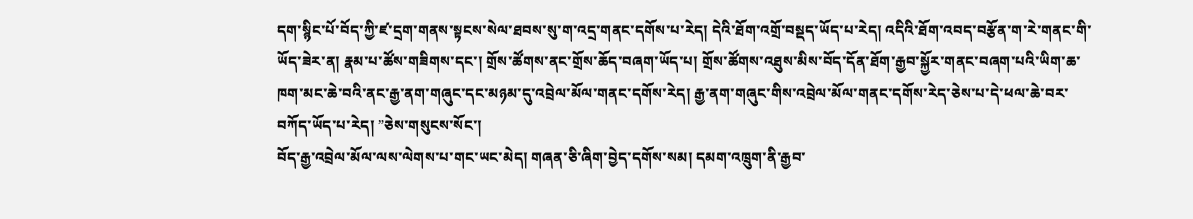དག་སྙིང་པོ་བོད་ཀྱི་ཛ་དྲག་གནས་སྟངས་སེལ་ཐབས་སུ་ག་འདྲ་གནང་དགོས་པ་རེད། དེའི་ཐོག་འགྲོ་བསྡད་ཡོད་པ་རེད། འདིའི་ཐོག་འབད་བརྩོན་ག་རེ་གནང་གི་ཡོད་ཟེར་ན། རྣམ་པ་ཚོས་གཟིགས་དང་། གྲོས་ཚོགས་ནང་གྲོས་ཆོད་བཞག་ཡོད་པ། གྲོས་ཚོགས་འཐུས་མིས་བོད་དོན་ཐོག་རྒྱབ་སྐྱོར་གནང་བཞག་པའི་ཡིག་ཆ་ཁག་མང་ཆེ་བའི་ནང་རྒྱ་ནག་གཞུང་དང་མཉམ་དུ་འབྲེལ་མོལ་གནང་དགོས་རེད། རྒྱ་ནག་གཞུང་གིས་འབྲེལ་མོལ་གནང་དགོས་རེད་ཅེས་པ་དེ་ཕལ་ཆེ་བར་བཀོད་ཡོད་པ་རེད། ”ཅེས་གསུངས་སོང་།
བོད་རྒྱ་འབྲེལ་མོལ་ལས་ལེགས་པ་གང་ཡང་མེད། གཞན་ཅི་ཞིག་བྱེད་དགོས་སམ། དམག་འཁྲུག་ནི་རྒྱབ་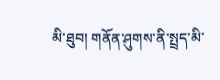མི་ཐུབ། གནོན་ཤུགས་ནི་སྤྲད་མི་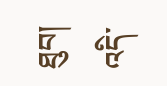ཐུབ། འདི་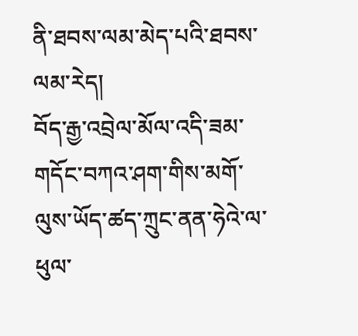ནི་ཐབས་ལམ་མེད་པའི་ཐབས་ལམ་རེད།
བོད་རྒྱ་འབྲེལ་མོལ་འདི་ཟམ་གདོང་བཀའ་ཤག་གིས་མགོ་ལུས་ཡོད་ཚད་ཀྲུང་ནན་ཧེའེ་ལ་ཕུལ་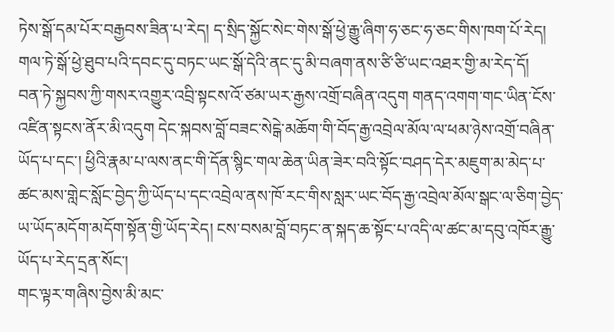ཏེས་སྒོ་དམ་པོར་བརྒྱབས་ཟིན་པ་རེད། ད་སྲིད་སྐྱོང་སེང་གེས་སྒོ་ཕྱེ་རྒྱུ་ཞིག་ཧ་ཅང་ཧ་ཅང་གིས་ཁག་པོ་རེད། གལ་ཏེ་སྒོ་ཕྱེ་ཐུབ་པའི་དབང་དུ་བཏང་ཡང་སྒོ་དེའི་ནང་དུ་མི་བཞག་ནས་ཙི་ཙི་ཡང་འཐར་གྱི་མ་རེད་དོ།
བན་ཏེ་སྐྱབས་ཀྱི་གསར་འགྱུར་འབྲི་སྟངས་འོ་ཙམ་ཡར་རྒྱས་འགྲོ་བཞིན་འདུག གནད་འགག་གང་ཡིན་ངོས་འཛིན་སྟངས་ནོར་མི་འདུག དེང་སྐབས་བློ་བཟང་སེངྒེ་མཆོག་གི་བོད་རྒྱ་འབྲེལ་མོལ་ལ་ཕམ་ཉེས་འགྲོ་བཞིན་ཡོད་པ་དང་། ཕྱིའི་རྣམ་པ་ལས་ནང་གི་དོན་སྙིང་གལ་ཆེན་ཡིན་ཟེར་བའི་སྟོང་བཤད་དེར་མཇུག་མ་མེད་པ་ཚང་མས་གླེང་སློང་བྱེད་ཀྱི་ཡོད་པ་དང་འབྲེལ་ནས་ཁོ་རང་གིས་སླར་ཡང་བོད་རྒྱ་འབྲེལ་མོལ་སྒང་ལ་ཅིག་བྱེད་ཡ་ཡོད་མདོག་མདོག་སྟོན་གྱི་ཡོད་རེད། ངས་བསམ་བློ་བཏང་ན་སྐད་ཆ་སྟོང་པ་འདི་ལ་ཚང་མ་དབུ་འཁོར་རྒྱུ་ཡོད་པ་རེད་དྲན་སོང་།
གང་ལྟར་གཞིས་བྱེས་མི་མང་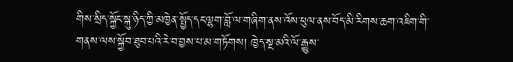གིས་སྲིད་སྐྱོང་སྐུ་ཉིད་ཀྱི་མཁྱེན་སྤྱོད་དང་ལྷག་བློ་ལ་གཞིག་ནས་འོས་ཕུལ་ནས་བོད་མི་རིགས་ཆག་འཇིག་གི་གནས་ལས་སྐྱོབ་ཐུབ་པའི་རེ་བ་བྱས་པ་མ་གཏོགས། ཁྱེད་སྔ་མའི་ལོ་རྒྱུས་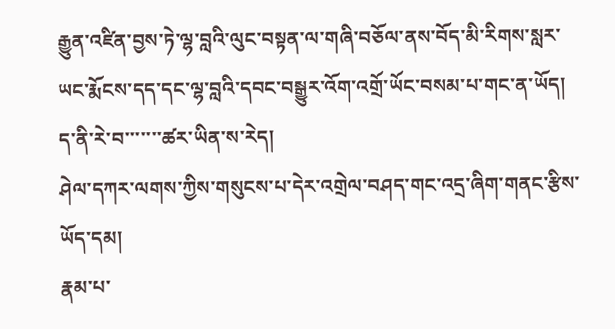རྒྱུན་འཛིན་བྱས་ཏེ་ལྷ་བླའི་ལུང་བསྟན་ལ་གཞི་བཅོལ་ནས་བོད་མི་རིགས་སླར་ཡང་རྨོངས་དད་དང་ལྷ་བླའི་དབང་བསྒྱུར་འོག་འགྲོ་ཡོང་བསམ་པ་གང་ན་ཡོད། ད་ནི་རེ་བ་་་་་་་ཚར་ཡིན་ས་རེད།
ཤེལ་དཀར་ལགས་ཀྱིས་གསུངས་པ་དེར་འགྲེལ་བཤད་གང་འདྲ་ཞིག་གནང་རྩིས་ཡོད་དམ།
རྣམ་པ་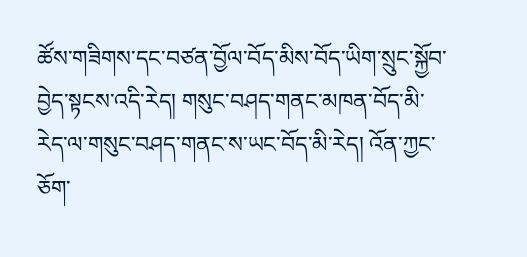ཚོས་གཟིགས་དང་བཙན་བྱོལ་བོད་མིས་བོད་ཡིག་སྲུང་སྐྱོབ་བྱེད་སྟངས་འདི་རེད། གསུང་བཤད་གནང་མཁན་བོད་མི་རེད་ལ་གསུང་བཤད་གནང་ས་ཡང་བོད་མི་རེད། འོན་ཀྱང་ཅོག་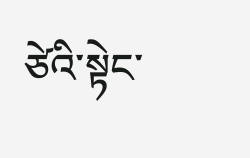ཙེའི་སྟེང་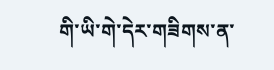གི་ཡི་གེ་དེར་གཟིགས་ན་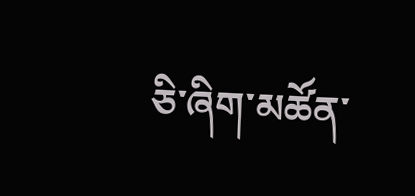ཅི་ཞིག་མཚོན་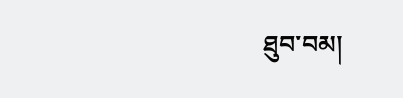ཐུབ་བམ།